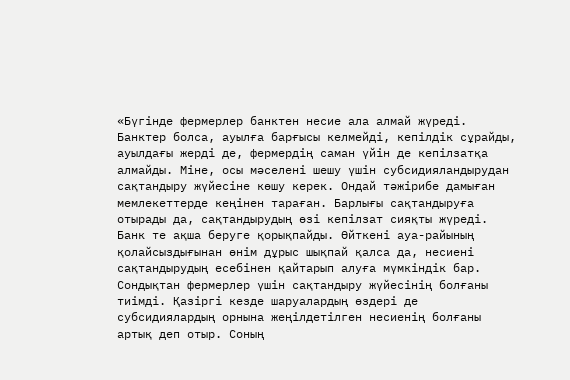«Бүгінде фермерлер банктен несие ала алмай жүреді. Банктер болса, ауылға барғысы келмейді, кепілдік сұрайды, ауылдағы жерді де, фермердің саман үйін де кепілзатқа алмайды. Міне, осы мәселені шешу үшін субсидияландырудан сақтандыру жүйесіне көшу керек. Ондай тәжірибе дамыған мемлекеттерде кеңінен тараған. Барлығы сақтандыруға отырады да, сақтандырудың өзі кепілзат сияқты жүреді. Банк те ақша беруге қорықпайды. Өйткені ауа-райының қолайсыздығынан өнім дұрыс шықпай қалса да, несиені сақтандырудың есебінен қайтарып алуға мүмкіндік бар. Сондықтан фермерлер үшін сақтандыру жүйесінің болғаны тиімді. Қазіргі кезде шаруалардың өздері де субсидиялардың орнына жеңілдетілген несиенің болғаны артық деп отыр. Соның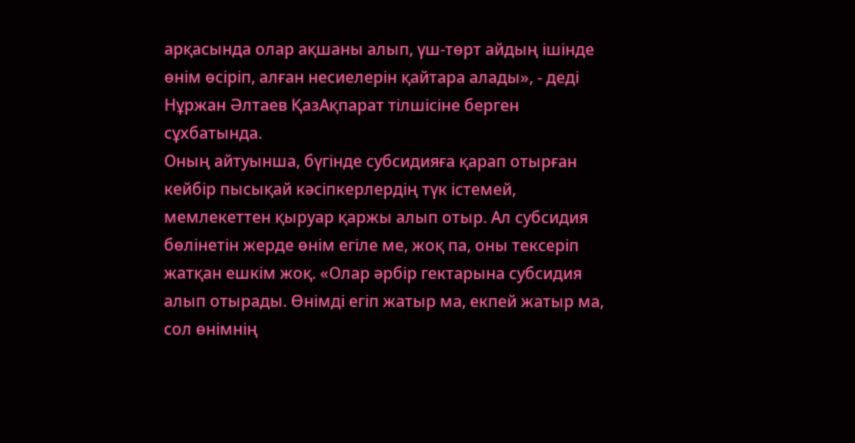арқасында олар ақшаны алып, үш-төрт айдың ішінде өнім өсіріп, алған несиелерін қайтара алады», - деді Нұржан Әлтаев ҚазАқпарат тілшісіне берген сұxбатында.
Оның айтуынша, бүгінде субсидияға қарап отырған кейбір пысықай кәсіпкерлердің түк істемей, мемлекеттен қыруар қаржы алып отыр. Ал субсидия бөлінетін жерде өнім егіле ме, жоқ па, оны тексеріп жатқан ешкім жоқ. «Олар әрбір гектарына субсидия алып отырады. Өнімді егіп жатыр ма, екпей жатыр ма, сол өнімнің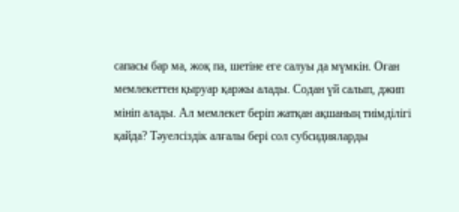сапасы бар ма, жоқ па, шетіне еге салуы да мүмкін. Оған мемлекеттен қыруар қаржы алады. Содан үй салып, джип мініп алады. Ал мемлекет беріп жатқан ақшаның тиімділігі қайда? Тәуелсіздік алғалы бері сол субсидияларды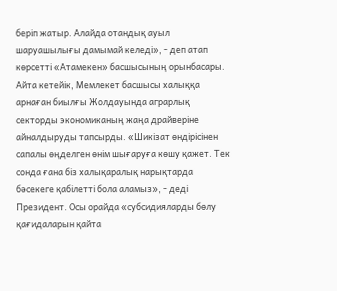беріп жатыр. Алайда отандық ауыл шаруашылығы дамымай келеді», - деп атап көрсетті «Атамекен» басшысының орынбасары.
Айта кетейік, Мемлекет басшысы xалыққа арнаған биылғы Жолдауында аграрлық секторды экономиканың жаңа драйверіне айналдыруды тапсырды. «Шикізат өндірісінен сапалы өңделген өнім шығаруға көшу қажет. Тек сонда ғана біз xалықаралық нарықтарда бәсекеге қабілетті бола аламыз», - деді Президент. Осы орайда «субсидияларды бөлу қағидаларын қайта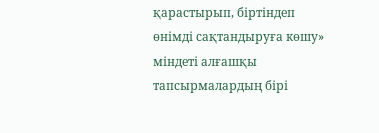қарастырып, біртіндеп өнімді сақтандыруға көшу» міндеті алғашқы тапсырмалардың бірі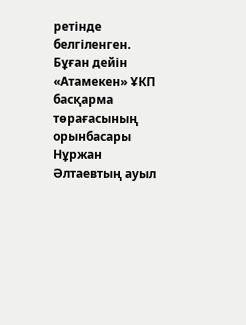ретінде белгіленген. Бұған дейін «Атамекен» ҰКП басқарма төрағасының орынбасары Нұржан Әлтаевтың ауыл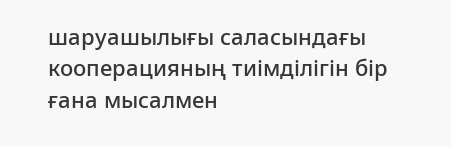шаруашылығы саласындағы кооперацияның тиімділігін бір ғана мысалмен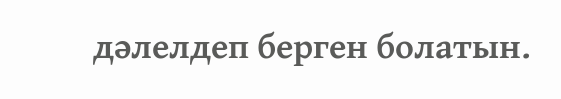дәлелдеп берген болатын.